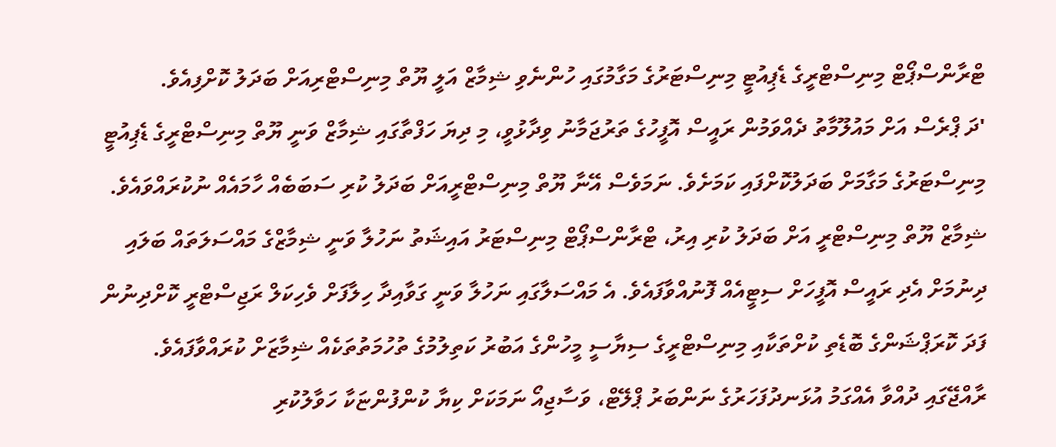ޓްރާންސްޕޯޓް މިނިސްޓްރީގެ ޑެޕިއުޓީ މިނިސްޓަރުގެ މަގާމުގައި ހުންނެވި ޝިމާޒް އަލީ ޔޫތް މިނިސްޓްރިއަށް ބަދަލު ކޮށްފިއެވެ.
'ދަ ޕްރެސް އަށް މައުލޫމާތު ދެއްވަމުން ރައީސް އޮފީހުގެ ތަރުޖަމާނު ވިދާޅުވީ، މި ދިޔަ ހަފްތާގައި ޝިމާޒް ވަނީ ޔޫތް މިނިސްޓްރީގެ ޑެޕިއުޓީ މިނިސްޓަރުގެ މަގާމަށް ބަދަލުކޮށްފައި ކަމަށެވެ. ނަމަވެސް އޭނާ ޔޫތް މިނިސްޓްރީއަށް ބަދަލު ކުރި ސަބަބެއް ހާމައެއް ނުކުރައްވައެވެ.
ޝިމާޒް ޔޫތް މިނިސްޓްރީ އަށް ބަދަލު ކުރި އިރު، ޓްރާންސްޕޯޓް މިނިސްޓަރު އައިޝަތު ނަހުލާ ވަނީ ޝިމާޒްގެ މައްސަލަތައް ބަލައި ދިނުމަށް އެދި ރައީސް އޮފީހަށް ސިޓީއެއް ފޮނުއްވާފައެވެ. އެ މައްސަލާގައި ނަހުލާ ވަނީ ގަވާއިދާ ހިލާފަށް ވެހިކަލް ރަޖިސްޓްރީ ކޮށްދިނުން ފަދަ ކޮރަޕްޝަންގެ ބޮޑެތި ކުށްތަކާއި މިނިސްޓްރީގެ ސިޔާސީ މީހުންގެ އަބުރު ކަތިލުމުގެ ތުހުމަތުތަކެއް ޝިމާޒަށް ކުރައްވާފައެވެ.
ރާއްޖޭގައި ދުއްވާ އެއްގަމު އުޅަނދުފަހަރުގެ ނަންބަރު ޕްލޭޓް، ވަސާޖިއޯ ނަމަކަށް ކިޔާ ކުންފުންޏަކާ ހަވާލުކުރި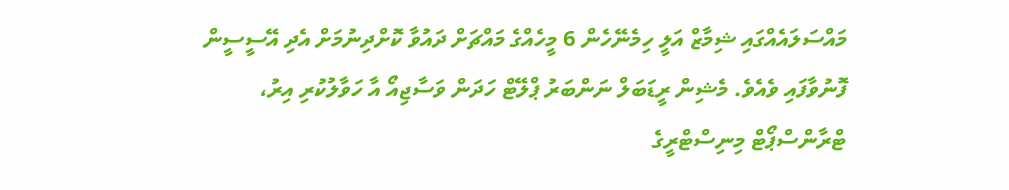މައްސަލައެއްގައި ޝިމާޒް އަލީ ހިމެނޭހެން 6 މީހެއްގެ މައްޗަށް ދައުވާ ކޮށްދިނުމަށް އެދި އޭސީސީން ފޮނުވާފައި ވެއެވެ. މެޝިން ރީޑަބަލް ނަންބަރު ޕްލޭޓް ހަދަން ވަސާޖިއޯ އާ ހަވާލުކުރި އިރު، ޓްރާންސްޕޯޓް މިނިސްޓްރީގެ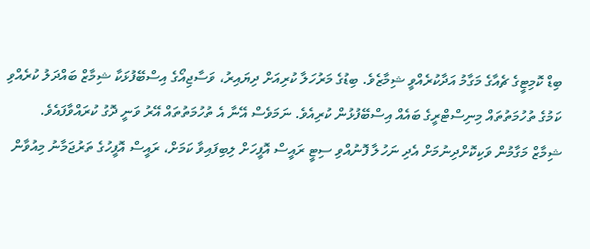ބިޑް ކޮމިޓީގެ ޗެއާގެ މަގާމު އަދާކުރެއްވީ ޝިމާޒެވެ. ބިޑުގެ މަރުހަލާ ކުރިއަށް ދިޔައިރު، ވަސާޖިއޯގެ އިސްބޭފުޅަކާ ޝިމާޒް ބައްދަލު ކުރެއްވި ކަމުގެ ތުހުމަތުތައް މިނިސްޓްރީގެ ބައެއް އިސްބޭފުޅުން ކުރިއެވެ. ނަމަވެސް އޭނާ އެ ތުހުމަތުތައް އޭރު ވަނީ ދޮގު ކުރައްވާފައެވެ.
ޝިމާޒް މަގާމުން ވަކިކޮށްދިނުމަށް އެދި ނަހުލާ ފޮނުއްވި ސިޓީ ރައީސް އޮފީހަށް ލިބިފައިވާ ކަމަށް، ރައީސް އޮފީހުގެ ތަރުޖަމާނު މިއުވާން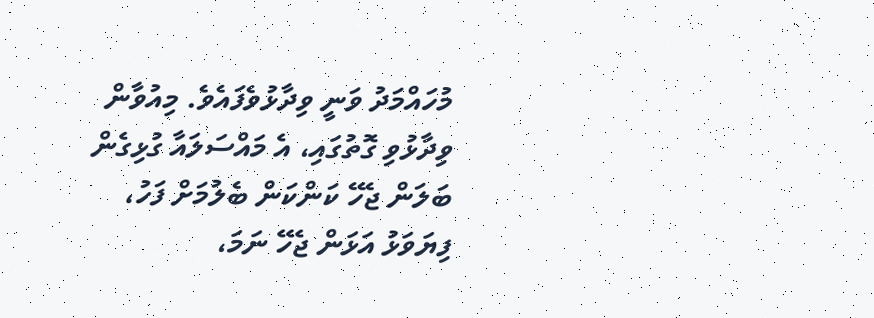މުހައްމަދު ވަނީ ވިދާޅުވެފައެވެ. މިއުވާން ވިދާޅުވި ގޮތުގައި، އެ މައްސަލައާ ގުޅިގެން ބަލަން ޖެހޭ ކަންކަން ބެލުމަށް ފަހު، ފިޔަވަޅު އަޅަން ޖެހޭ ނަމަ،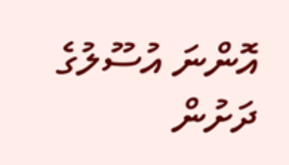އޮންނަ އުސޫލުގެ ދަށުން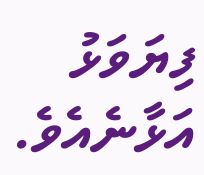ފިޔަވަޅު އަޅާނެއެވެ.